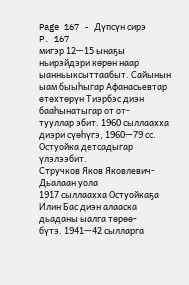Page 167 - Дүпсүн сирэ
P. 167
мигэр 12—15 ынаҕы ньирэйдэри көрөн наар ыанньыксыттаабыт. Сайынын
ыам быыһыгар Афанасьевтар өтөхтөрүн Тиэрбэс диэн бааһынатыгар от от-
тууллар эбит. 1960 сыллаахха диэри сүөһүгэ, 1960—79 сс. Остуойка детсадыгар
үлэлээбит.
Стручков Яков Яковлевич-Дьалаан уола
1917 сыллаахха Остуойкаҕа Илин Бас диэн алааска дьаданы ыалга төрөө-
бүтэ. 1941—42 сылларга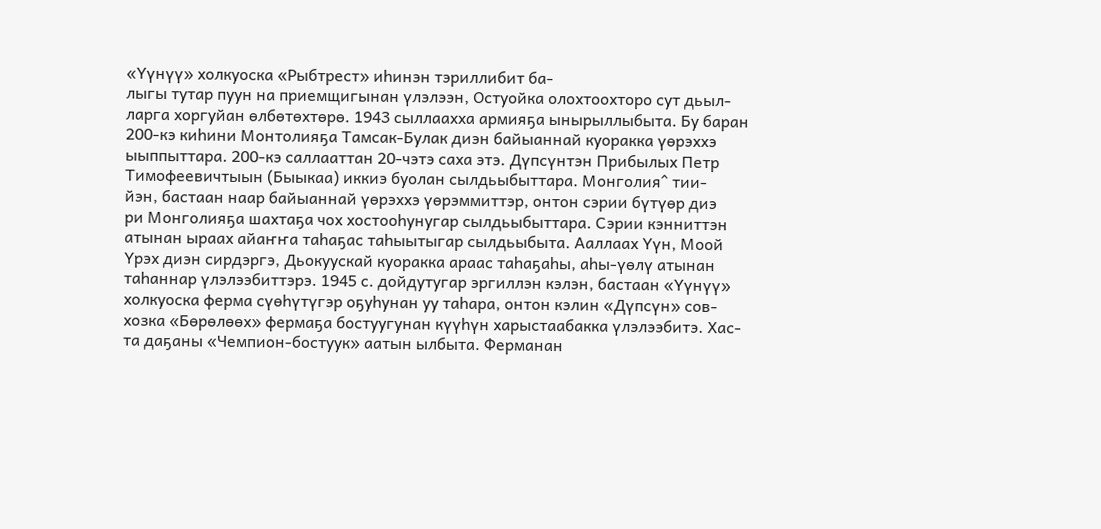«Үүнүү» холкуоска «Рыбтрест» иһинэн тэриллибит ба-
лыгы тутар пуун на приемщигынан үлэлээн, Остуойка олохтоохторо сут дьыл-
ларга хоргуйан өлбөтөхтөрө. 1943 сыллаахха армияҕа ынырыллыбыта. Бу баран
200-кэ киһини Монтолияҕа Тамсак-Булак диэн байыаннай куоракка үөрэххэ
ыыппыттара. 200-кэ саллааттан 20-чэтэ саха этэ. Дүпсүнтэн Прибылых Петр
Тимофеевичтыын (Быыкаа) иккиэ буолан сылдьыбыттара. Монголия^ тии-
йэн, бастаан наар байыаннай үөрэххэ үөрэммиттэр, онтон сэрии бүтүөр диэ
ри Монголияҕа шахтаҕа чох хостооһунугар сылдьыбыттара. Сэрии кэнниттэн
атынан ыраах айаҥҥа таһаҕас таһыытыгар сылдьыбыта. Ааллаах Үүн, Моой
Үрэх диэн сирдэргэ, Дьокуускай куоракка араас таһаҕаһы, аһы-үөлү атынан
таһаннар үлэлээбиттэрэ. 1945 с. дойдутугар эргиллэн кэлэн, бастаан «Үүнүү»
холкуоска ферма сүөһүтүгэр оҕуһунан уу таһара, онтон кэлин «Дүпсүн» сов-
хозка «Бөрөлөөх» фермаҕа бостуугунан күүһүн харыстаабакка үлэлээбитэ. Хас-
та даҕаны «Чемпион-бостуук» аатын ылбыта. Ферманан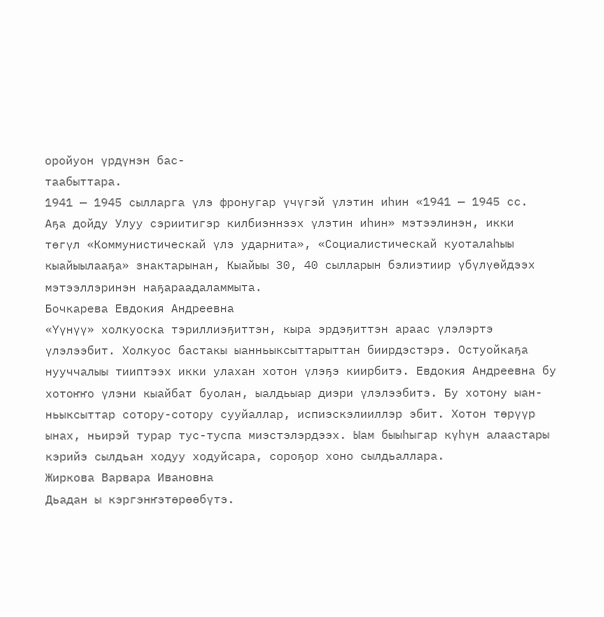оройуон үрдүнэн бас-
таабыттара.
1941 — 1945 сылларга үлэ фронугар үчүгэй үлэтин иһин «1941 — 1945 сс.
Аҕа дойду Улуу сэриитигэр килбиэннээх үлэтин иһин» мэтээлинэн, икки
төгүл «Коммунистическай үлэ ударнита», «Социалистическай куоталаһыы
кыайыылааҕа» знактарынан, Кыайыы 30, 40 сылларын бэлиэтиир үбүлүөйдээх
мэтээллэринэн наҕараадаламмыта.
Бочкарева Евдокия Андреевна
«Үүнүү» холкуоска тэриллиэҕиттэн, кыра эрдэҕиттэн араас үлэлэртэ
үлэлээбит. Холкуос бастакы ыанньыксыттарыттан биирдэстэрэ. Остуойкаҕа
нууччалыы тииптээх икки улахан хотон үлэҕэ киирбитэ. Евдокия Андреевна бу
хотоҥҥо үлэни кыайбат буолан, ыалдьыар диэри үлэлээбитэ. Бу хотону ыан-
ньыксыттар сотору-сотору сууйаллар, испиэскэлииллэр эбит. Хотон төрүүр
ынах, ньирэй турар тус-туспа миэстэлэрдээх. Ыам быыһыгар күһүн алаастары
кэрийэ сылдьан ходуу ходуйсара, сороҕор хоно сылдьаллара.
Жиркова Варвара Ивановна
Дьадан ы кэргэнҥэтөрөөбүтэ.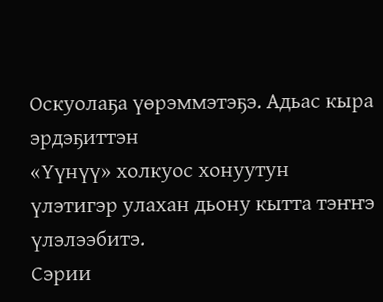Оскуолаҕа үөрэммэтэҕэ. Адьас кыра эрдэҕиттэн
«Үүнүү» холкуос хонуутун үлэтигэр улахан дьону кытта тэҥҥэ үлэлээбитэ.
Сэрии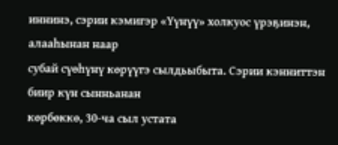иннинэ, сэрии кэмигэр «Үүнүү» холкуос үрэҕинэн, алааһынан наар
субай сүөһүнү көрүүгэ сылдьыбыта. Сэрии кэнниттэн биир күн сынньанан
көрбөккө, 30-ча сыл устата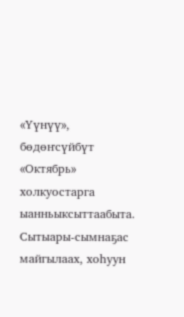«Үүнүү», бөдөҥсүйбүт «Октябрь» холкуостарга
ыанньыксыттаабыта. Сытыары-сымнаҕас майгылаах, хоһуун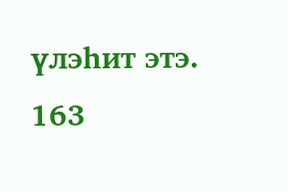үлэһит этэ.
163